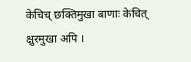केचिच् छक्तिमुखा बाणाः केचित् क्षुरमुखा अपि ।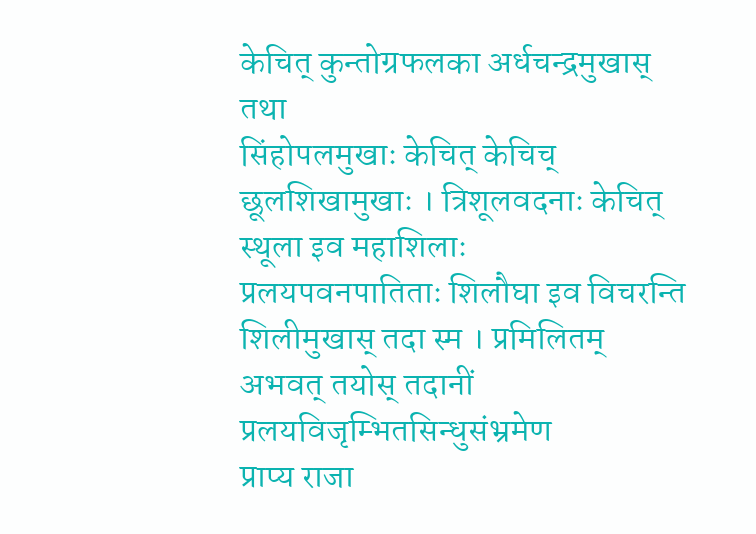केचित् कुन्तोग्रफलका अर्धचन्द्रमुखास् तथा
सिंहोपलमुखाः केचित् केचिच् छूलशिखामुखाः । त्रिशूलवदनाः केचित् स्थूला इव महाशिलाः
प्रलयपवनपातिताः शिलौघा इव विचरन्ति शिलीमुखास् तदा स्म । प्रमिलितम् अभवत् तयोस् तदानीं प्रलयविजृम्भितसिन्धुसंभ्रमेण
प्राप्य राजा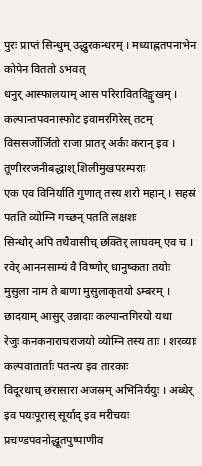पुरः प्राप्तं सिन्धुम् उद्धुरकन्धरम् । मध्याह्नतपनाभेन कोपेन विततो ऽभवत्
धनुर् आस्फालयाम् आस परिरावितदिङ्मुखम् । कल्पान्तपवनास्फोट इवामरगिरेस् तटम्
विससर्जोर्जितो राजा प्रातर् अर्कः करान् इव । तूणीररजनीबद्धाश् शिलीमुखपरम्पराः
एक एव विनिर्याति गुणात् तस्य शरो महान् । सहस्रं पतति व्योम्नि गच्छन् पतति लक्षशः
सिन्धोर् अपि तथैवासीच् छक्तिर् लाघवम् एव च । रवेर् आननसाम्यं वै विष्णोर् धानुष्कता तयोः
मुसुला नाम ते बाणा मुसुलाकृतयो ऽम्बरम् । छादयाम् आसुर् उन्नादाः कल्पान्तगिरयो यथा
रेजुः कनकनाराचराजयो व्योम्नि तस्य ताः । शरव्याः कल्पवातार्ताः पतन्त्य इव तारकाः
विदूरथाच् छरासारा अजस्रम् अभिनिर्ययुः । अब्धेर् इव पयःपूरास् सूर्याद् इव मरीचयः
प्रचण्डपवनोद्धूतपुष्पाणीव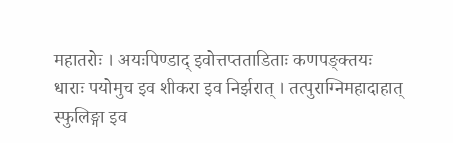महातरोः । अयःपिण्डाद् इवोत्तप्तताडिताः कणपङ्क्तयः
धाराः पयोमुच इव शीकरा इव निर्झरात् । तत्पुराग्निमहादाहात् स्फुलिङ्गा इव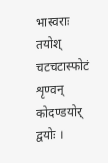भास्वराः
तयोश् चटचटास्फोटं शृण्वन् कोदण्डयोर् द्वयोः ।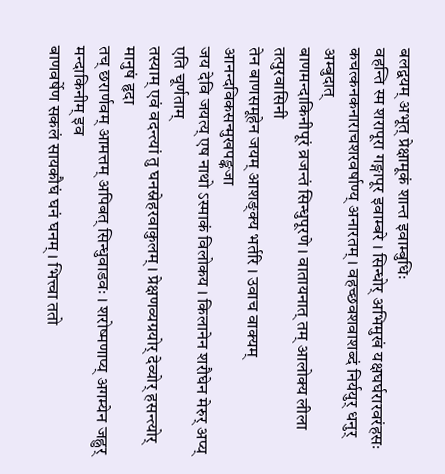बलद्वयम् अभूत् प्रेक्षामूकं शान्त इवाम्बुधिः
वहन्ति स्म शरापूरा गङ्गापूर इवाम्बरे । सिन्धोर् अभिमुखं यक्षघर्घरारवरंहसः
कचत्कनकनाराचशरवर्षाण्य् अनारतम् । वहच्छवशवाशब्दं निर्ययुर् धनुर् अम्बुदात्
बाणमन्दाकिनीपूरं व्रजन्तं सिन्धुपूरणे । वातायनात् तम् आलोक्य लीला तत्पुरवासिनी
तेन बाणसमूहेन जयम् आशङ्क्य भर्तरि । उवाच वाक्यम् आनन्दविकसन्मुखपङ्कजा
जय देवि जयत्य् एष नाथो ऽस्माकं विलोकय । किलानेन शरौघेन मेरुर् अप्य् एति चूर्णताम्
तस्याम् एवं वदन्त्यां तु घनस्नेहरवाकुलम् । प्रेक्षणव्यग्रयोर् देव्योर् हसन्त्योर् मानुषं हृदा
तच् छरार्णवम् आमत्तम् अपिबत् सिन्धुवाडवः । शरोष्मणाप्य् अगम्येन जह्नुर् मन्दाकिनीम् इव
बाणवर्षेण सकलं सायकौघं घनं घनम् । भित्त्वा ततो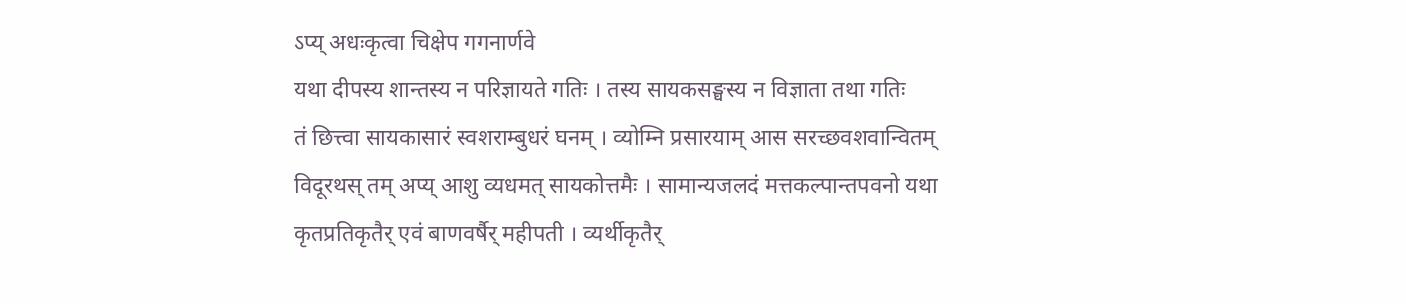ऽप्य् अधःकृत्वा चिक्षेप गगनार्णवे
यथा दीपस्य शान्तस्य न परिज्ञायते गतिः । तस्य सायकसङ्घस्य न विज्ञाता तथा गतिः
तं छित्त्वा सायकासारं स्वशराम्बुधरं घनम् । व्योम्नि प्रसारयाम् आस सरच्छवशवान्वितम्
विदूरथस् तम् अप्य् आशु व्यधमत् सायकोत्तमैः । सामान्यजलदं मत्तकल्पान्तपवनो यथा
कृतप्रतिकृतैर् एवं बाणवर्षैर् महीपती । व्यर्थीकृतैर्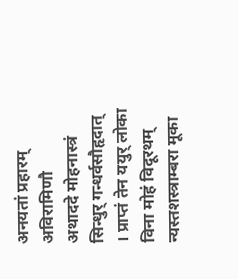अनयतां प्रहारम् अविरामिणौ
अथाददे मोहनास्त्रं सिन्धुर् गन्धर्वसौहृदात् । प्राप्तं तेन ययुर् लोका विना मोहं विदूरथम्
न्यस्तशस्त्राम्बरा मूका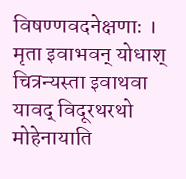विषण्णवदनेक्षणाः । मृता इवाभवन् योधाश् चित्रन्यस्ता इवाथवा
यावद् विदूरथरथो मोहेनायाति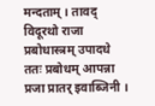मन्दताम् । तावद् विदूरथो राजा प्रबोधास्त्रम् उपादधे
ततः प्रबोधम् आपन्ना प्रजा प्रातर् इवाब्जिनी ।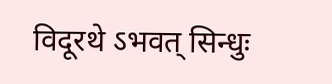विदूरथे ऽभवत् सिन्धुः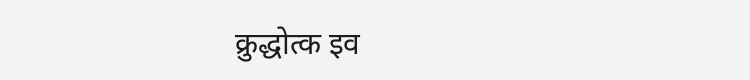क्रुद्धोत्क इव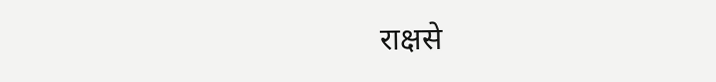राक्षसे